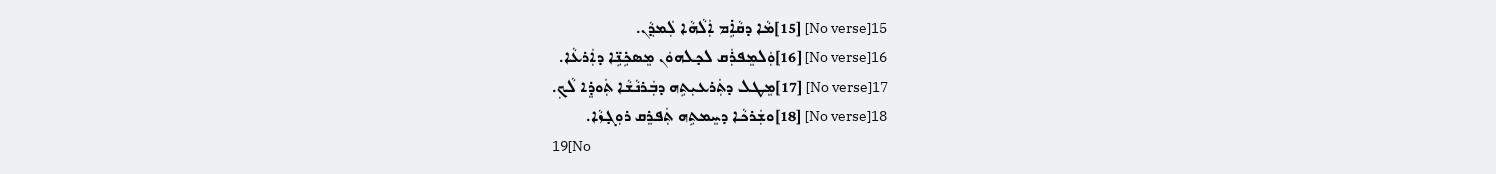15[No verse] [15]ܡܵܐ ܕܩܵܐܹ̇ܡ ܐܲܠܵܗܵܐ ܠܲܡܕ݂ܵܢ.
16[No verse] [16]ܘܲܠܡܸܦܪܲܩ ܠܟ̣ܠܗܘܿܢ ܡܸܣܟܹ̇ܢܹ̈ܐ ܕܐܲܪܥܵܐ.
17[No verse] [17]ܡܸܛܠ ܕܬܲܪܥܝܼܬܹܗ ܕܒܲܪܢܵܫܵܐ ܬܲܘܕܸ̇ܐ ܠܵܟ݂.
18[No verse] [18]ܘܫܲܪܟܵܐ ܕܚܸܡܬܹܗ ܬܲܦܪܸܩ ܪܘܼܓ̣ܙܵܐ.
19[No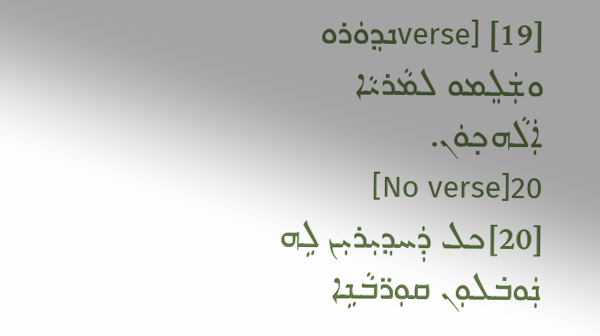verse] [19]ܢܕ݂ܘܿܪܘ ܘܫܲܠܸܡܘ ܠܡܵܪܝܵܐ ܐܲܠܵܗܟ̣ܘܿܢ.
20[No verse] [20]ܟܠ ܕܲܚܕ݂ܝܼܪܝܼܢ ܠܹܗ ܢܲܘܒ̇ܠܘܼܢ ܩܘܼܪ̈ܒܵܢܹܐ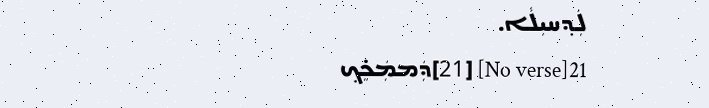ܠܲܕ݂ܚܝܼܠܵܐ.
21[No verse] [21]ܕܲܡܡܲܟܸ̇ܟ݂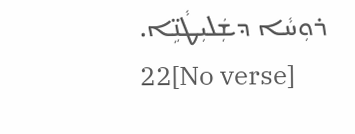ܪܘܼܚܵܐ ܕܫܲܠܝܼܛܵܢܹ̈ܐ.
22[No verse]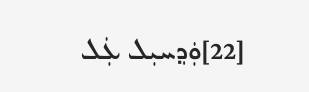[22]ܘܲܕ݂ܚܝܼܠ ܥܲܠ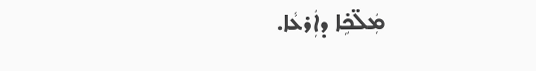ܡܲܠ̈ܟܹ̇ܐ ܕܐܲܪܥܵܐ.